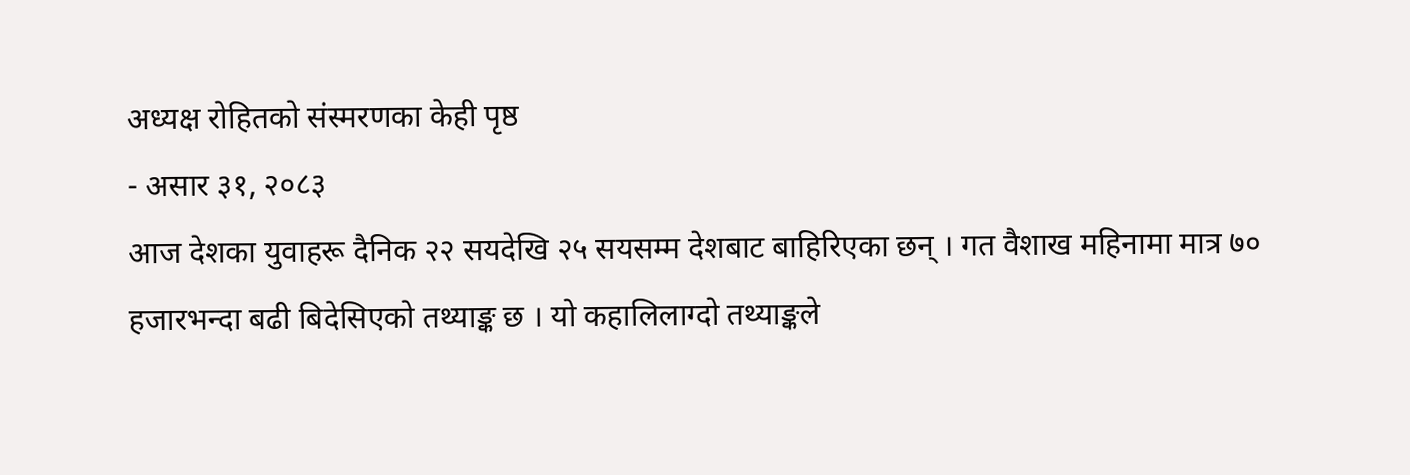अध्यक्ष रोहितको संस्मरणका केही पृष्ठ
- असार ३१, २०८३
आज देशका युवाहरू दैनिक २२ सयदेखि २५ सयसम्म देशबाट बाहिरिएका छन् । गत वैशाख महिनामा मात्र ७० हजारभन्दा बढी बिदेसिएको तथ्याङ्क छ । यो कहालिलाग्दो तथ्याङ्कले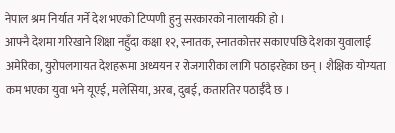नेपाल श्रम निर्यात गर्ने देश भएको टिप्पणी हुनु सरकारको नालायकी हो ।
आफ्नै देशमा गरिखाने शिक्षा नहुँदा कक्षा १२, स्नातक, स्नातकोत्तर सकाएपछि देशका युवालाई अमेरिका, युरोपलगायत देशहरूमा अध्ययन र रोजगारीका लागि पठाइरहेका छन् । शैक्षिक योग्यता कम भएका युवा भने यूएई, मलेसिया, अरब, दुबई, कतारतिर पठाईँदै छ ।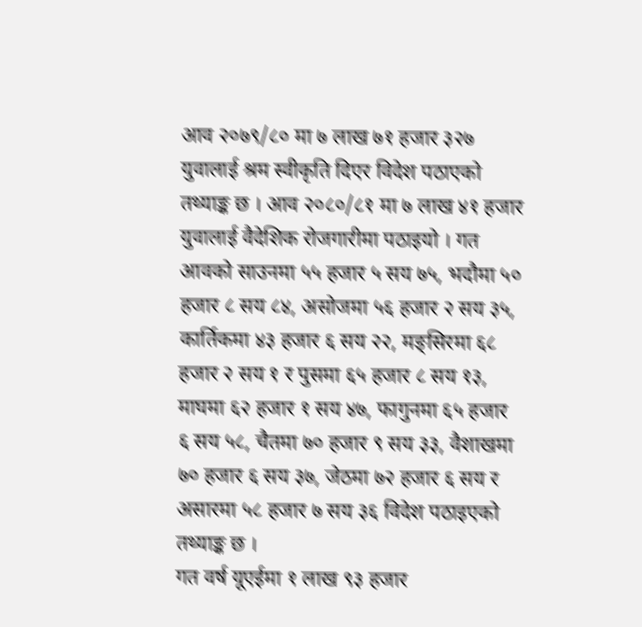आव २०७९/८० मा ७ लाख ७१ हजार ३२७ युवालाई श्रम स्वीकृति दिएर विदेश पठाएको तथ्याङ्क छ । आव २०८०/८१ मा ७ लाख ४१ हजार युवालाई वैदेशिक रोजगारीमा पठाइयो । गत आवको साउनमा ५५ हजार ५ सय ७५, भदौमा ५० हजार ८ सय ८४, असोजमा ५६ हजार २ सय ३५, कार्तिकमा ४३ हजार ६ सय २२, मङ्सिरमा ६८ हजार २ सय १ र पुसमा ६५ हजार ८ सय १३, माघमा ६२ हजार १ सय ४७, फागुनमा ६५ हजार ६ सय ५८, चैतमा ७० हजार ९ सय ३३, वैशाखमा ७० हजार ६ सय ३७, जेठमा ७२ हजार ६ सय र असारमा ५८ हजार ७ सय ३६ विदेश पठाइएको तथ्याङ्क छ ।
गत वर्ष यूएईमा १ लाख ९३ हजार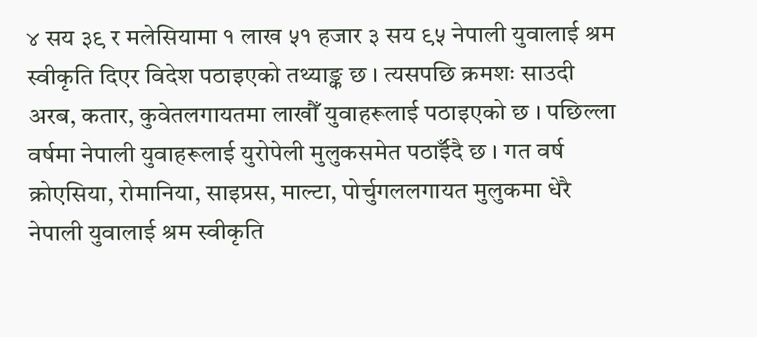४ सय ३९ र मलेसियामा १ लाख ५१ हजार ३ सय ९५ नेपाली युवालाई श्रम स्वीकृति दिएर विदेश पठाइएको तथ्याङ्क छ । त्यसपछि क्रमशः साउदी अरब, कतार, कुवेतलगायतमा लाखौँ युवाहरूलाई पठाइएको छ । पछिल्ला वर्षमा नेपाली युवाहरूलाई युरोपेली मुलुकसमेत पठाईँदै छ । गत वर्ष क्रोएसिया, रोमानिया, साइप्रस, माल्टा, पोर्चुगललगायत मुलुकमा धेरै नेपाली युवालाई श्रम स्वीकृति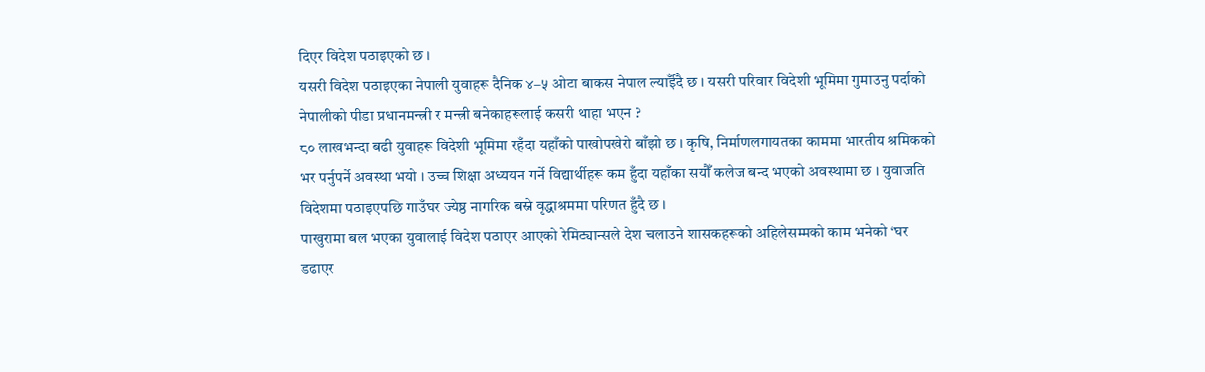दिएर विदेश पठाइएको छ ।
यसरी विदेश पठाइएका नेपाली युवाहरू दैनिक ४–५ ओटा बाकस नेपाल ल्याईँदै छ । यसरी परिवार विदेशी भूमिमा गुमाउनु पर्दाको नेपालीको पीडा प्रधानमन्त्री र मन्त्री बनेकाहरूलाई कसरी थाहा भएन ?
८० लाखभन्दा बढी युवाहरू विदेशी भूमिमा रहँदा यहाँको पाखोपखेरो बाँझो छ । कृषि, निर्माणलगायतका काममा भारतीय श्रमिकको भर पर्नुपर्ने अवस्था भयो । उच्च शिक्षा अध्ययन गर्ने विद्यार्थीहरू कम हुँदा यहाँका सयौँ कलेज बन्द भएको अवस्थामा छ । युवाजति विदेशमा पठाइएपछि गाउँघर ज्येष्ठ नागरिक बस्ने वृद्धाश्रममा परिणत हुँदै छ ।
पाखुरामा बल भएका युवालाई विदेश पठाएर आएको रेमिट्यान्सले देश चलाउने शासकहरूको अहिलेसम्मको काम भनेको ‘घर डढाएर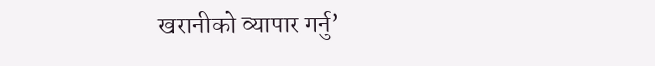खरानीको व्यापार गर्नु’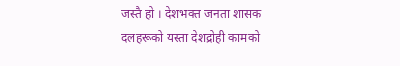जस्तै हो । देशभक्त जनता शासक दलहरूको यस्ता देशद्रोही कामको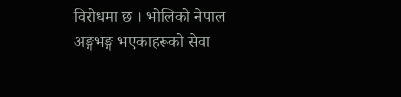विरोधमा छ । भोलिको नेपाल अङ्गभङ्ग भएकाहरूको सेवा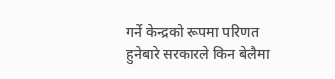गर्ने केन्द्रको रूपमा परिणत हुनेबारे सरकारले किन बेलैमा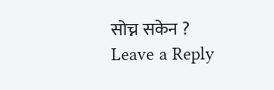सोच्न सकेन ?
Leave a Reply